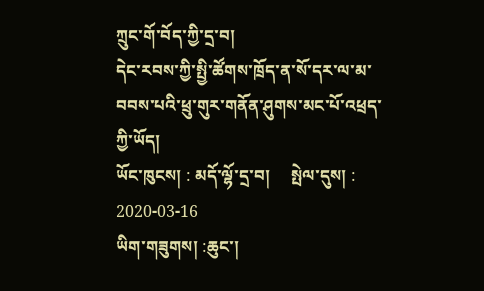ཀྲུང་གོ་བོད་ཀྱི་དྲ་བ།
དེང་རབས་ཀྱི་སྤྱི་ཚོགས་ཁྲོད་ན་སོ་དར་ལ་མ་བབས་པའི་ཕྲུ་གུར་གནོན་ཤུགས་མང་པོ་འཕྲད་ཀྱི་ཡོད།
ཡོང་ཁུངས། : མདོ་ལྷོ་དྲ་བ།     སྤེལ་དུས། : 2020-03-16
ཡིག་གཟུགས། :ཆུང་།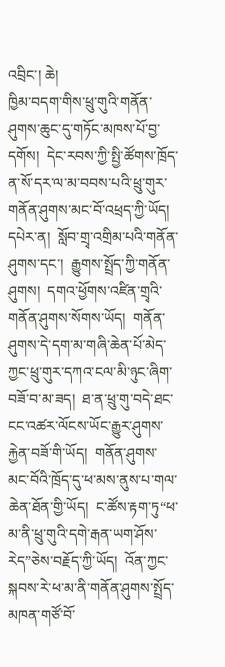འབྲིང་། ཆེ།
ཁྱིམ་བདག་གིས་ཕྲུ་གུའི་གནོན་ཤུགས་ཆུང་དུ་གཏོང་མཁས་པོ་བྱ་དགོས།  དེང་རབས་ཀྱི་སྤྱི་ཚོགས་ཁྲོད་ན་སོ་དར་ལ་མ་བབས་པའི་ཕྲུ་གུར་གནོན་ཤུགས་མང་བོ་འཕྲད་ཀྱི་ཡོད། དཔེར་ན།  སློབ་གྲྭ་འགྲིམ་པའི་གནོན་ཤུགས་དང་།  རྒྱུགས་སྤྲོད་ཀྱི་གནོན་ཤུགས།  དགའ་ཕྱོགས་འཛིན་གྲྭའི་གནོན་ཤུགས་སོགས་ཡོད།  གནོན་ཤུགས་དེ་དག་མ་གཞི་ཆེན་པོ་མེད་ཀྱང་ཕྲུ་གུར་དཀའ་ངལ་མི་ཉུང་ཞིག་བཟོ་བ་མ་ཟད།  ཐ་ན་ཕྲུ་གུ་བདེ་ཐང་ངང་འཚར་ལོངས་ཡོང་རྒྱུར་ཤུགས་རྐྱེན་བཟོ་གི་ཡོད།  གནོན་ཤུགས་མང་བོའི་ཁྲོད་དུ་ཕ་མས་ནུས་པ་གལ་ཆེན་ཐོན་གྱི་ཡོད།  ང་ཚོས་རྟག་ཏུ“ཕ་མ་ནི་ཕྲུ་གུའི་དགེ་རྒན་ཡག་ཤོས་རེད”ཅེས་བརྗོད་ཀྱི་ཡོད།  འོན་ཀྱང་སྐབས་རེ་ཕ་མ་ནི་གནོན་ཤུགས་སྤྲོད་མཁན་གཙོ་བོ་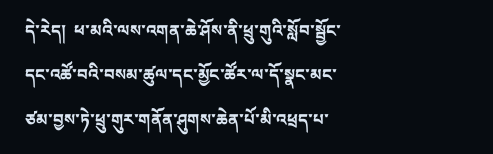དེ་རེད།  ཕ་མའི་ལས་འགན་ཆེ་ཤོས་ནི་ཕྲུ་གུའི་སློབ་སྦྱོང་དང་འཚོ་བའི་བསམ་ཚུལ་དང་མྱོང་ཚོར་ལ་དོ་སྣང་མང་ཙམ་བྱས་ཏེ་ཕྲུ་གུར་གནོན་ཤུགས་ཆེན་པོ་མི་འཕྲད་པ་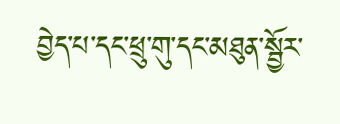བྱེད་པ་དང་ཕྲུ་གུ་དང་མཐུན་སྦྱོར་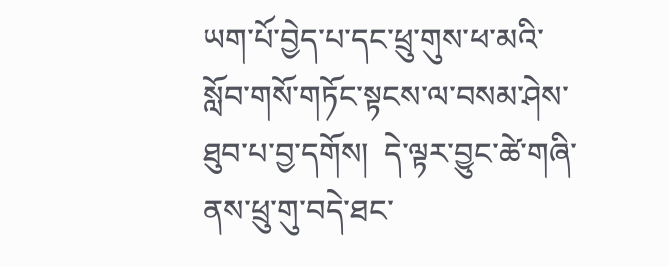ཡག་པོ་བྱེད་པ་དང་ཕྲུ་གུས་ཕ་མའི་སློབ་གསོ་གཏོང་སྟངས་ལ་བསམ་ཤེས་ཐུབ་པ་བྱ་དགོས།  དེ་ལྟར་བྱུང་ཚེ་གཞི་ནས་ཕྲུ་གུ་བདེ་ཐང་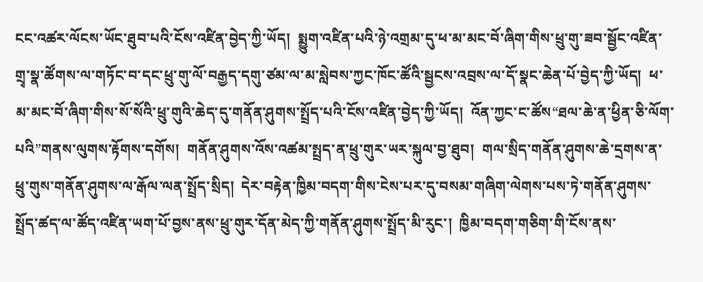ངང་འཚར་ལོངས་ཡོང་ཐུབ་པའི་ངོས་འཛིན་བྱེད་ཀྱི་ཡོད།  སྨྱུག་འཛིན་པའི་ཉེ་འགྲམ་དུ་ཕ་མ་མང་བོ་ཞིག་གིས་ཕྲུ་གུ་ཟབ་སྦྱོང་འཛིན་གྲྭ་སྣ་ཚོགས་ལ་གཏོང་བ་དང་ཕྲུ་གུ་ལོ་བརྒྱད་དགུ་ཙམ་ལ་མ་སླེབས་ཀྱང་ཁོང་ཚོའི་སྦྱངས་འབྲས་ལ་དོ་སྣང་ཆེན་པོ་བྱེད་ཀྱི་ཡོད།  ཕ་མ་མང་བོ་ཞིག་གིས་སོ་སོའི་ཕྲུ་གུའི་ཆེད་དུ་གནོན་ཤུགས་སྤྲོད་པའི་ངོས་འཛིན་བྱེད་ཀྱི་ཡོད།  འོན་ཀྱང་ང་ཚོས“ཐལ་ཆེ་ན་ཕྱིན་ཅི་ལོག་པའི”གནས་ལུགས་རྟོགས་དགོས།  གནོན་ཤུགས་འོས་འཚམ་སྤྲད་ན་ཕྲུ་གུར་ཡར་སྐུལ་བྱ་ཐུབ།  གལ་སྲིད་གནོན་ཤུགས་ཆེ་དྲགས་ན་ཕྲུ་གུས་གནོན་ཤུགས་ལ་རྒོལ་ལན་སྤྲོད་སྲིད།  དེར་བརྟེན་ཁྱིམ་བདག་གིས་ངེས་པར་དུ་བསམ་གཞིག་ལེགས་པས་ཏེ་གནོན་ཤུགས་སྤྲོད་ཚད་ལ་ཚོད་འཛིན་ཡག་པོ་བྱས་ནས་ཕྲུ་གུར་དོན་མེད་ཀྱི་གནོན་ཤུགས་སྤྲོད་མི་རུང་།  ཁྱིམ་བདག་གཅིག་གི་ངོས་ནས་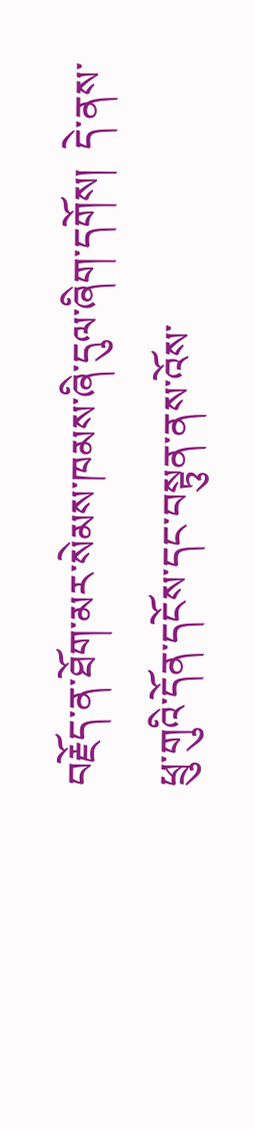བརྗོད་ན་ཐོག་མར་སེམས་ཁམས་ཞི་དུལ་ཞིག་དགོས།  དེ་ནས་ཕྲུ་གུའི་དོན་དངོས་དང་བསྟུན་ནས་འོས་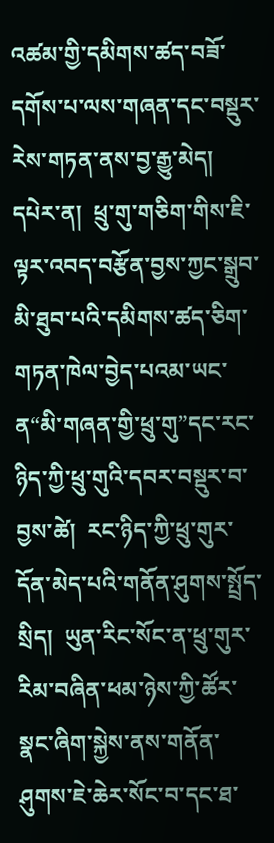འཚམ་གྱི་དམིགས་ཚད་བཟོ་དགོས་པ་ལས་གཞན་དང་བསྡུར་རེས་གཏན་ནས་བྱ་རྒྱུ་མེད།  དཔེར་ན།  ཕྲུ་གུ་གཅིག་གིས་ཇི་ལྟར་འབད་བརྩོན་བྱས་ཀྱང་སྒྲུབ་མི་ཐུབ་པའི་དམིགས་ཚད་ཅིག་གཏན་ཁེལ་བྱེད་པའམ་ཡང་ན“མི་གཞན་གྱི་ཕྲུ་གུ”དང་རང་ཉིད་ཀྱི་ཕྲུ་གུའི་དབར་བསྡུར་བ་བྱས་ཚེ།  རང་ཉིད་ཀྱི་ཕྲུ་གུར་དོན་མེད་པའི་གནོན་ཤུགས་སྤྲོད་སྲིད།  ཡུན་རིང་སོང་ན་ཕྲུ་གུར་རིམ་བཞིན་ཕམ་ཉེས་ཀྱི་ཚོར་སྣང་ཞིག་སྐྱེས་ནས་གནོན་ཤུགས་ཇེ་ཆེར་སོང་བ་དང་ཐ་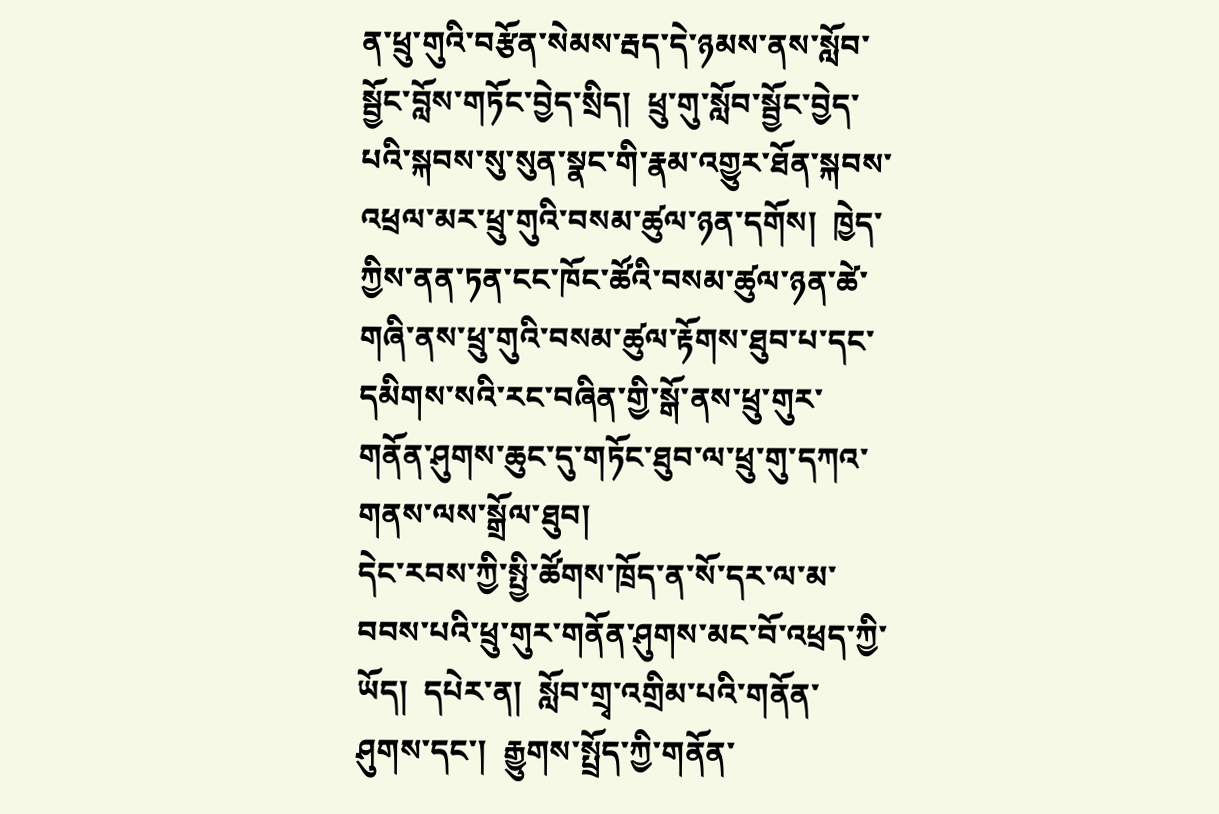ན་ཕྲུ་གུའི་བརྩོན་སེམས་རྦད་དེ་ཉམས་ནས་སློབ་སྦྱོང་བློས་གཏོང་བྱེད་སྲིད།  ཕྲུ་གུ་སློབ་སྦྱོང་བྱེད་པའི་སྐབས་སུ་སུན་སྣང་གི་རྣམ་འགྱུར་ཐོན་སྐབས་འཕྲལ་མར་ཕྲུ་གུའི་བསམ་ཚུལ་ཉན་དགོས།  ཁྱེད་ཀྱིས་ནན་ཏན་ངང་ཁོང་ཚོའི་བསམ་ཚུལ་ཉན་ཚེ་གཞི་ནས་ཕྲུ་གུའི་བསམ་ཚུལ་རྟོགས་ཐུབ་པ་དང་དམིགས་སའི་རང་བཞིན་གྱི་སྒོ་ནས་ཕྲུ་གུར་གནོན་ཤུགས་ཆུང་དུ་གཏོང་ཐུབ་ལ་ཕྲུ་གུ་དཀའ་གནས་ལས་སྒྲོལ་ཐུབ།
དེང་རབས་ཀྱི་སྤྱི་ཚོགས་ཁྲོད་ན་སོ་དར་ལ་མ་བབས་པའི་ཕྲུ་གུར་གནོན་ཤུགས་མང་བོ་འཕྲད་ཀྱི་ཡོད།  དཔེར་ན།  སློབ་གྲྭ་འགྲིམ་པའི་གནོན་ཤུགས་དང་།  རྒྱུགས་སྤྲོད་ཀྱི་གནོན་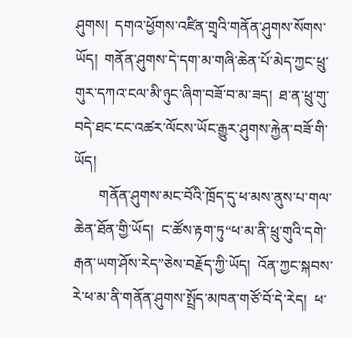ཤུགས།  དགའ་ཕྱོགས་འཛིན་གྲྭའི་གནོན་ཤུགས་སོགས་ཡོད།  གནོན་ཤུགས་དེ་དག་མ་གཞི་ཆེན་པོ་མེད་ཀྱང་ཕྲུ་གུར་དཀའ་ངལ་མི་ཉུང་ཞིག་བཟོ་བ་མ་ཟད།  ཐ་ན་ཕྲུ་གུ་བདེ་ཐང་ངང་འཚར་ལོངས་ཡོང་རྒྱུར་ཤུགས་རྐྱེན་བཟོ་གི་ཡོད།
       གནོན་ཤུགས་མང་བོའི་ཁྲོད་དུ་ཕ་མས་ནུས་པ་གལ་ཆེན་ཐོན་གྱི་ཡོད།  ང་ཚོས་རྟག་ཏུ“ཕ་མ་ནི་ཕྲུ་གུའི་དགེ་རྒན་ཡག་ཤོས་རེད”ཅེས་བརྗོད་ཀྱི་ཡོད།  འོན་ཀྱང་སྐབས་རེ་ཕ་མ་ནི་གནོན་ཤུགས་སྤྲོད་མཁན་གཙོ་བོ་དེ་རེད།  ཕ་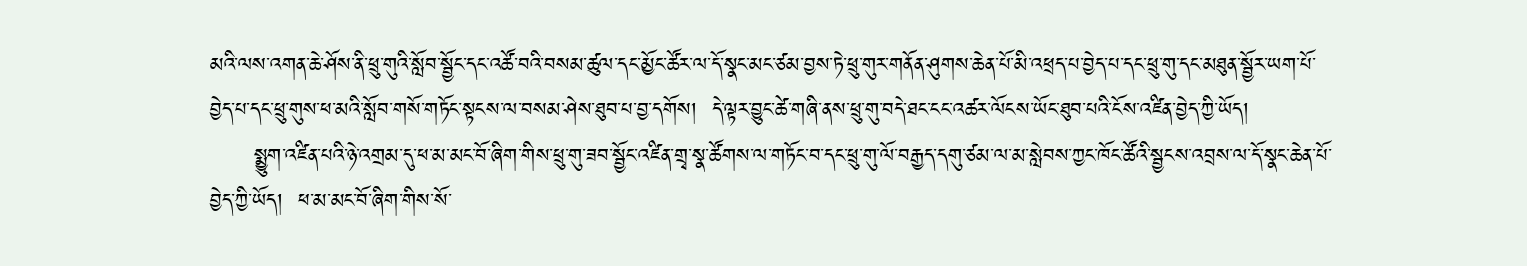མའི་ལས་འགན་ཆེ་ཤོས་ནི་ཕྲུ་གུའི་སློབ་སྦྱོང་དང་འཚོ་བའི་བསམ་ཚུལ་དང་མྱོང་ཚོར་ལ་དོ་སྣང་མང་ཙམ་བྱས་ཏེ་ཕྲུ་གུར་གནོན་ཤུགས་ཆེན་པོ་མི་འཕྲད་པ་བྱེད་པ་དང་ཕྲུ་གུ་དང་མཐུན་སྦྱོར་ཡག་པོ་བྱེད་པ་དང་ཕྲུ་གུས་ཕ་མའི་སློབ་གསོ་གཏོང་སྟངས་ལ་བསམ་ཤེས་ཐུབ་པ་བྱ་དགོས།  དེ་ལྟར་བྱུང་ཚེ་གཞི་ནས་ཕྲུ་གུ་བདེ་ཐང་ངང་འཚར་ལོངས་ཡོང་ཐུབ་པའི་ངོས་འཛིན་བྱེད་ཀྱི་ཡོད།
      སྨྱུག་འཛིན་པའི་ཉེ་འགྲམ་དུ་ཕ་མ་མང་བོ་ཞིག་གིས་ཕྲུ་གུ་ཟབ་སྦྱོང་འཛིན་གྲྭ་སྣ་ཚོགས་ལ་གཏོང་བ་དང་ཕྲུ་གུ་ལོ་བརྒྱད་དགུ་ཙམ་ལ་མ་སླེབས་ཀྱང་ཁོང་ཚོའི་སྦྱངས་འབྲས་ལ་དོ་སྣང་ཆེན་པོ་བྱེད་ཀྱི་ཡོད།  ཕ་མ་མང་བོ་ཞིག་གིས་སོ་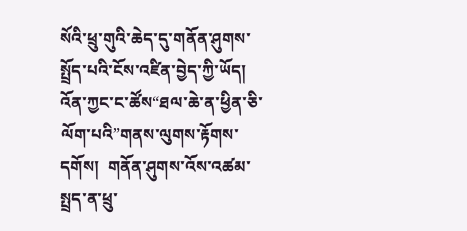སོའི་ཕྲུ་གུའི་ཆེད་དུ་གནོན་ཤུགས་སྤྲོད་པའི་ངོས་འཛིན་བྱེད་ཀྱི་ཡོད།  འོན་ཀྱང་ང་ཚོས“ཐལ་ཆེ་ན་ཕྱིན་ཅི་ལོག་པའི”གནས་ལུགས་རྟོགས་དགོས།  གནོན་ཤུགས་འོས་འཚམ་སྤྲད་ན་ཕྲུ་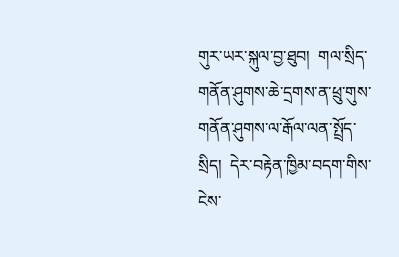གུར་ཡར་སྐུལ་བྱ་ཐུབ།  གལ་སྲིད་གནོན་ཤུགས་ཆེ་དྲགས་ན་ཕྲུ་གུས་གནོན་ཤུགས་ལ་རྒོལ་ལན་སྤྲོད་སྲིད།  དེར་བརྟེན་ཁྱིམ་བདག་གིས་ངེས་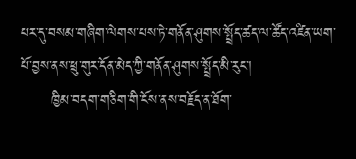པར་དུ་བསམ་གཞིག་ལེགས་པས་ཏེ་གནོན་ཤུགས་སྤྲོད་ཚད་ལ་ཚོད་འཛིན་ཡག་པོ་བྱས་ནས་ཕྲུ་གུར་དོན་མེད་ཀྱི་གནོན་ཤུགས་སྤྲོད་མི་རུང་།
      ཁྱིམ་བདག་གཅིག་གི་ངོས་ནས་བརྗོད་ན་ཐོག་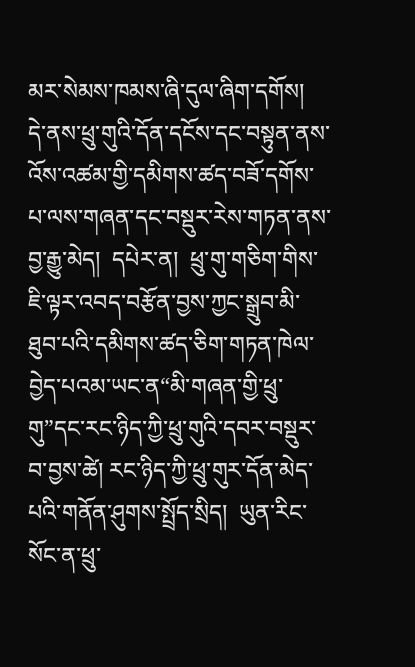མར་སེམས་ཁམས་ཞི་དུལ་ཞིག་དགོས།  དེ་ནས་ཕྲུ་གུའི་དོན་དངོས་དང་བསྟུན་ནས་འོས་འཚམ་གྱི་དམིགས་ཚད་བཟོ་དགོས་པ་ལས་གཞན་དང་བསྡུར་རེས་གཏན་ནས་བྱ་རྒྱུ་མེད།  དཔེར་ན།  ཕྲུ་གུ་གཅིག་གིས་ཇི་ལྟར་འབད་བརྩོན་བྱས་ཀྱང་སྒྲུབ་མི་ཐུབ་པའི་དམིགས་ཚད་ཅིག་གཏན་ཁེལ་བྱེད་པའམ་ཡང་ན“མི་གཞན་གྱི་ཕྲུ་གུ”དང་རང་ཉིད་ཀྱི་ཕྲུ་གུའི་དབར་བསྡུར་བ་བྱས་ཚེ། རང་ཉིད་ཀྱི་ཕྲུ་གུར་དོན་མེད་པའི་གནོན་ཤུགས་སྤྲོད་སྲིད།  ཡུན་རིང་སོང་ན་ཕྲུ་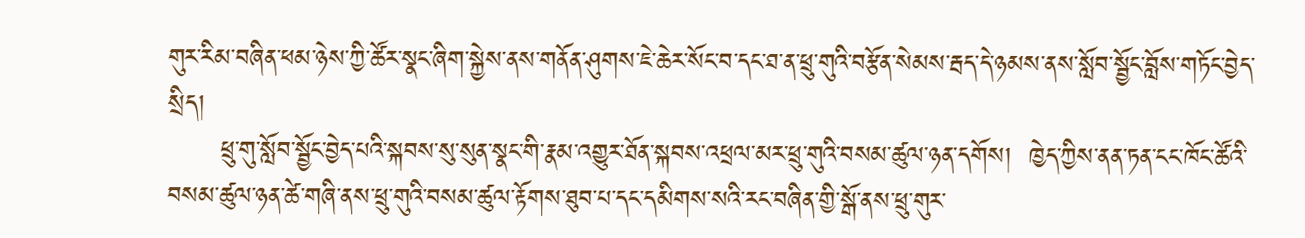གུར་རིམ་བཞིན་ཕམ་ཉེས་ཀྱི་ཚོར་སྣང་ཞིག་སྐྱེས་ནས་གནོན་ཤུགས་ཇེ་ཆེར་སོང་བ་དང་ཐ་ན་ཕྲུ་གུའི་བརྩོན་སེམས་རྦད་དེ་ཉམས་ནས་སློབ་སྦྱོང་བློས་གཏོང་བྱེད་སྲིད།
      ཕྲུ་གུ་སློབ་སྦྱོང་བྱེད་པའི་སྐབས་སུ་སུན་སྣང་གི་རྣམ་འགྱུར་ཐོན་སྐབས་འཕྲལ་མར་ཕྲུ་གུའི་བསམ་ཚུལ་ཉན་དགོས།  ཁྱེད་ཀྱིས་ནན་ཏན་ངང་ཁོང་ཚོའི་བསམ་ཚུལ་ཉན་ཚེ་གཞི་ནས་ཕྲུ་གུའི་བསམ་ཚུལ་རྟོགས་ཐུབ་པ་དང་དམིགས་སའི་རང་བཞིན་གྱི་སྒོ་ནས་ཕྲུ་གུར་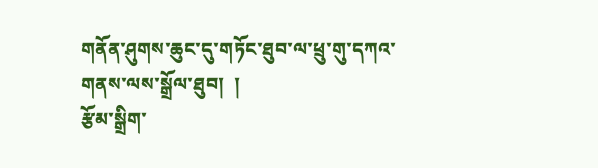གནོན་ཤུགས་ཆུང་དུ་གཏོང་ཐུབ་ལ་ཕྲུ་གུ་དཀའ་གནས་ལས་སྒྲོལ་ཐུབ།  །
རྩོམ་སྒྲིག་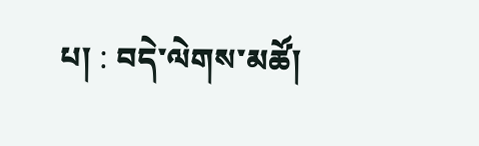པ། : བདེ་ལེགས་མཚོ།